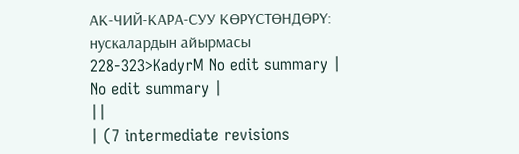АК-ЧИЙ-КАРА-СУУ КӨРҮСТӨНДӨРҮ: нускалардын айырмасы
228-323>KadyrM No edit summary |
No edit summary |
||
| (7 intermediate revisions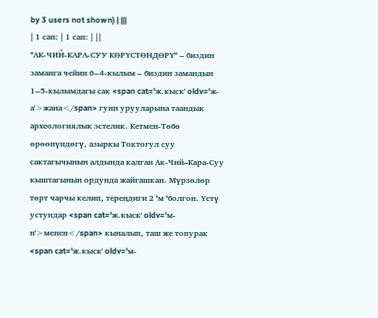by 3 users not shown) | |||
| 1 сап: | 1 сап: | ||
'''АК-ЧИЙ-КАРА-СУУ КӨРҮСТӨНДӨРҮ''' ‒ биздин заманга чейин 6‒4-кылым ‒ биздин замандын 1‒5-кылымдагы сак <span cat='ж.кыск' oldv='ж-а'>жана</span> гунн урууларына таандык археологиялык эстелик. Кетмен-Төбө өрөөнүндөгү, азыркы Токтогул суу сактагычынын алдында калган Ак-Чий–Кара-Суу кыштагынын ордунда жайгашкан. Мүрзөлөр төрт чарчы келип, тереӊдиги 2 ''м ''болгон. Үстү устундар <span cat='ж.кыск' oldv='м-н'>менен</span> кыналып, таш же топурак <span cat='ж.кыск' oldv='м-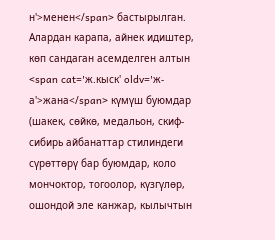н'>менен</span> бастырылган. Алардан карапа, айнек идиштер, көп сандаган асемделген алтын <span cat='ж.кыск' oldv='ж-а'>жана</span> күмүш буюмдар (шакек, сөйкө, медальон, скиф-сибирь айбанаттар стилиндеги сүрөттөрү бар буюмдар, коло мончоктор, тогоолор, күзгүлөр, ошондой эле канжар, кылычтын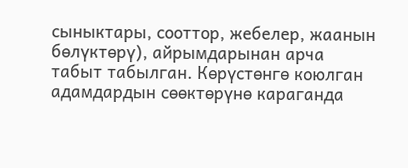сыныктары, сооттор, жебелер, жаанын бөлүктөрү), айрымдарынан арча табыт табылган. Көрүстөнгө коюлган адамдардын сөөктөрүнө караганда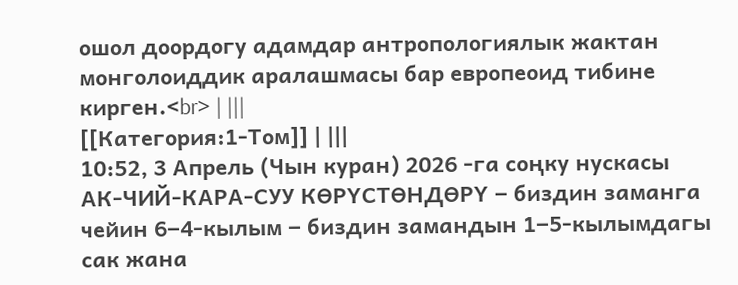ошол доордогу адамдар антропологиялык жактан монголоиддик аралашмасы бар европеоид тибине кирген.<br> | |||
[[Категория:1-Том]] | |||
10:52, 3 Апрель (Чын куран) 2026 -га соңку нускасы
АК-ЧИЙ-КАРА-СУУ КӨРҮСТӨНДӨРҮ ‒ биздин заманга чейин 6‒4-кылым ‒ биздин замандын 1‒5-кылымдагы сак жана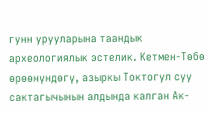гунн урууларына таандык археологиялык эстелик. Кетмен-Төбө өрөөнүндөгү, азыркы Токтогул суу сактагычынын алдында калган Ак-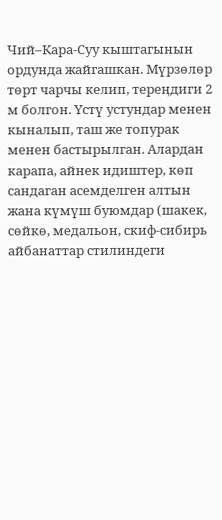Чий–Кара-Суу кыштагынын ордунда жайгашкан. Мүрзөлөр төрт чарчы келип, тереӊдиги 2 м болгон. Үстү устундар менен кыналып, таш же топурак менен бастырылган. Алардан карапа, айнек идиштер, көп сандаган асемделген алтын жана күмүш буюмдар (шакек, сөйкө, медальон, скиф-сибирь айбанаттар стилиндеги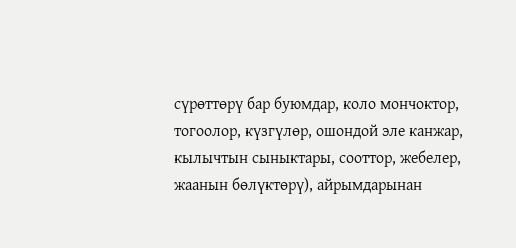сүрөттөрү бар буюмдар, коло мончоктор, тогоолор, күзгүлөр, ошондой эле канжар, кылычтын сыныктары, сооттор, жебелер, жаанын бөлүктөрү), айрымдарынан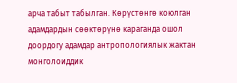арча табыт табылган. Көрүстөнгө коюлган адамдардын сөөктөрүнө караганда ошол доордогу адамдар антропологиялык жактан монголоиддик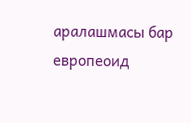аралашмасы бар европеоид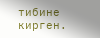тибине кирген.